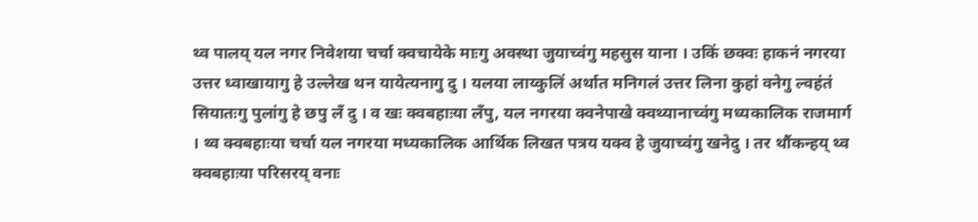थ्व पालय् यल नगर निवेशया चर्चा क्वचायेके माःगु अवस्था जुयाच्वंगु महसुस याना । उकिं छक्वः हाकनं नगरया उत्तर ध्वाखायागु हे उल्लेख थन यायेत्यनागु दु । यलया लाय्कुलिं अर्थात मनिगलं उत्तर लिना कुहां वनेगु ल्वहंतं सियातःगु पुलांगु हे छपु लँ दु । व खः क्वबहाःया लँपु, यल नगरया क्वनेपाखे क्वथ्यानाच्वंगु मध्यकालिक राजमार्ग । थ्व क्वबहाःया चर्चा यल नगरया मध्यकालिक आर्थिक लिखत पत्रय यक्व हे जुयाच्वंगु खनेदु । तर थौंकन्हय् थ्व क्वबहाःया परिसरय् वनाः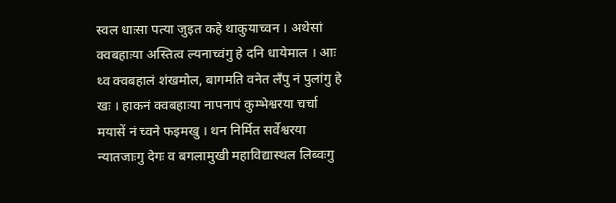स्वल धाःसा पत्या जुइत कहे थाकुयाच्वन । अथेसां क्वबहाःया अस्तित्व ल्यनाच्वंगु हे दनि धायेमाल । आः थ्व क्वबहालं शंखमोल, बागमति वनेत लँपु नं पुलांगु हे खः । हाकनं क्वबहाःया नापनापं कुम्भेश्वरया चर्चा मयासें नं च्वने फइमखु । थन निर्मित सर्वेश्वरया न्यातजाःगु देगः व बगलामुखी महाविद्यास्थल लिब्वःगु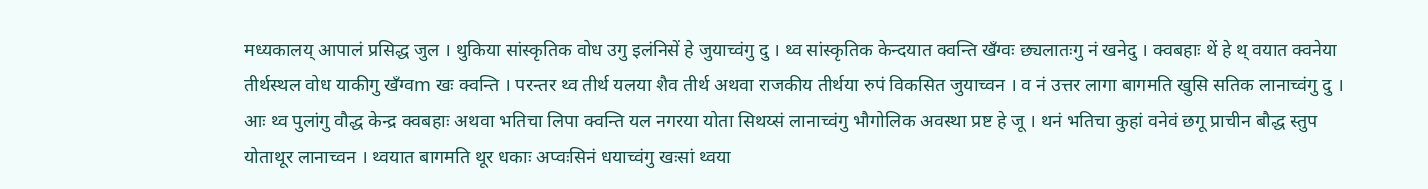मध्यकालय् आपालं प्रसिद्ध जुल । थुकिया सांस्कृतिक वोध उगु इलंनिसें हे जुयाच्वंगु दु । थ्व सांस्कृतिक केन्दयात क्वन्ति खँग्वः छ्यलातःगु नं खनेदु । क्वबहाः थें हे थ् वयात क्वनेया तीर्थस्थल वोध याकीगु खँग्वm खः क्वन्ति । परन्तर थ्व तीर्थ यलया शैव तीर्थ अथवा राजकीय तीर्थया रुपं विकसित जुयाच्वन । व नं उत्तर लागा बागमति खुसि सतिक लानाच्वंगु दु ।
आः थ्व पुलांगु वौद्ध केन्द्र क्वबहाः अथवा भतिचा लिपा क्वन्ति यल नगरया योता सिथय्सं लानाच्वंगु भौगोलिक अवस्था प्रष्ट हे जू । थनं भतिचा कुहां वनेवं छगू प्राचीन बौद्ध स्तुप योताथूर लानाच्वन । थ्वयात बागमति थूर धकाः अप्वःसिनं धयाच्वंगु खःसां थ्वया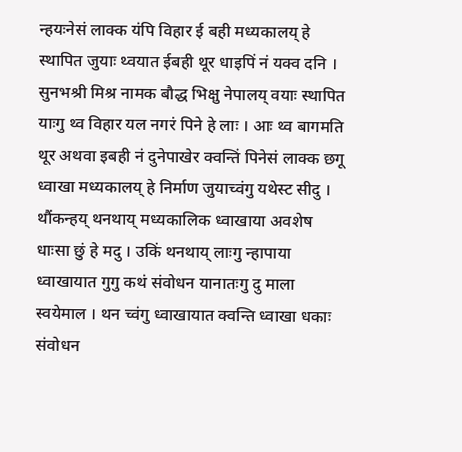न्हयःनेसं लाक्क यंपि विहार ई बही मध्यकालय् हे स्थापित जुयाः थ्वयात ईबही थूर धाइपिं नं यक्व दनि । सुनभश्री मिश्र नामक बौद्ध भिक्षु नेपालय् वयाः स्थापित याःगु थ्व विहार यल नगरं पिने हे लाः । आः थ्व बागमति थूर अथवा इबही नं दुनेपाखेर क्वन्तिं पिनेसं लाक्क छगू ध्वाखा मध्यकालय् हे निर्माण जुयाच्वंगु यथेस्ट सीदु । थौंकन्हय् थनथाय् मध्यकालिक ध्वाखाया अवशेष धाःसा छुं हे मदु । उकिं थनथाय् लाःगु न्हापाया ध्वाखायात गुगु कथं संवोधन यानातःगु दु माला स्वयेमाल । थन च्वंगु ध्वाखायात क्वन्ति ध्वाखा धकाः संवोधन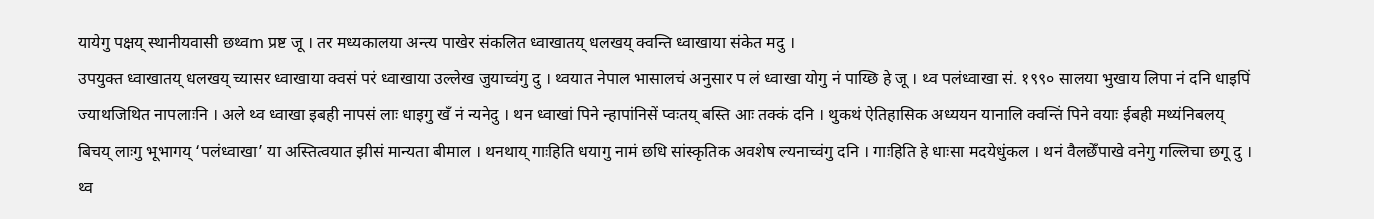यायेगु पक्षय् स्थानीयवासी छथ्वm प्रष्ट जू । तर मध्यकालया अन्त्य पाखेर संकलित ध्वाखातय् धलखय् क्वन्ति ध्वाखाया संकेत मदु ।
उपयुक्त ध्वाखातय् धलखय् च्यासर ध्वाखाया क्वसं परं ध्वाखाया उल्लेख जुयाच्वंगु दु । थ्वयात नेपाल भासालचं अनुसार प लं ध्वाखा योगु नं पाय्छि हे जू । थ्व पलंध्वाखा सं. १९९० सालया भुखाय लिपा नं दनि धाइपिं ज्याथजिथित नापलाःनि । अले थ्व ध्वाखा इबही नापसं लाः धाइगु खँ नं न्यनेदु । थन ध्वाखां पिने न्हापांनिसें प्वःतय् बस्ति आः तक्कं दनि । थुकथं ऐतिहासिक अध्ययन यानालि क्वन्तिं पिने वयाः ईबही मथ्यंनिबलय् बिचय् लाःगु भूभागय् ‘पलंध्वाखा’ या अस्तित्वयात झीसं मान्यता बीमाल । थनथाय् गाःहिति धयागु नामं छधि सांस्कृतिक अवशेष ल्यनाच्वंगु दनि । गाःहिति हे धाःसा मदयेधुंकल । थनं वैलछेँपाखे वनेगु गल्लिचा छगू दु । थ्व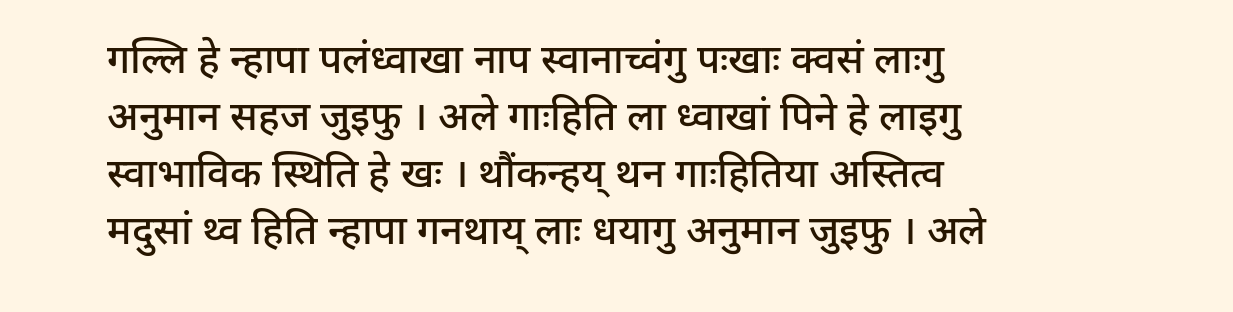गल्लि हे न्हापा पलंध्वाखा नाप स्वानाच्वंगु पःखाः क्वसं लाःगु अनुमान सहज जुइफु । अले गाःहिति ला ध्वाखां पिने हे लाइगु स्वाभाविक स्थिति हे खः । थौंकन्हय् थन गाःहितिया अस्तित्व मदुसां थ्व हिति न्हापा गनथाय् लाः धयागु अनुमान जुइफु । अले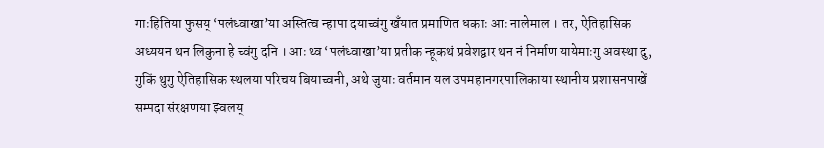गाःहितिया फुसय् ‘पलंध्वाखा’या अस्तित्व न्हापा दयाच्वंगु खँयात प्रमाणित धकाः आः नालेमाल । तर, ऐतिहासिक अध्ययन थन लिकुना हे च्वंगु दनि । आः थ्व ‘पलंध्वाखा’या प्रतीक न्हूकथं प्रवेशद्वार थन नं निर्माण यायेमाःगु अवस्था दु, गुकिं थुगु ऐतिहासिक स्थलया परिचय बियाच्वनी, अथे जुयाः वर्तमान यल उपमहानगरपालिकाया स्थानीय प्रशासनपाखें सम्पदा संरक्षणया झ्वलय्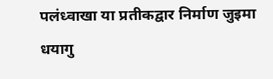पलंध्वाखा या प्रतीकद्वार निर्माण जुइमा धयागु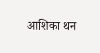आशिका थन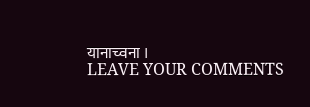यानाच्वना ।
LEAVE YOUR COMMENTS